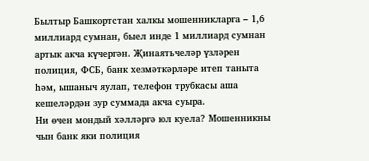Былтыр Башкортстан халкы мошенникларга – 1,6 миллиард сумнан, быел инде 1 миллиард сумнан артык акча күчергән. Җинаятьчеләр үзләрен полиция, ФСБ, банк хезмәткәрләре итеп таныта һәм, ышаныч яулап, телефон трубкасы аша кешеләрдән зур суммада акча суыра.
Ни өчен мондый хәлләргә юл куела? Мошенникны чын банк яки полиция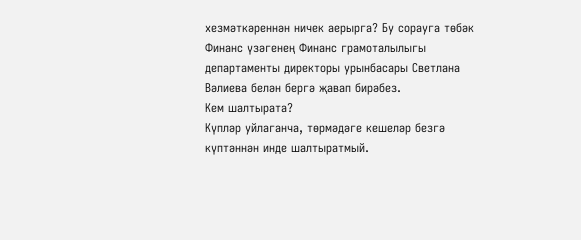хезмәткәреннән ничек аерырга? Бу сорауга төбәк Финанс үзәгенең Финанс грамоталылыгы департаменты директоры урынбасары Светлана Вәлиева белән бергә җавап бирәбез.
Кем шалтырата?
Күпләр уйлаганча, төрмәдәге кешеләр безгә күптәннән инде шалтыратмый.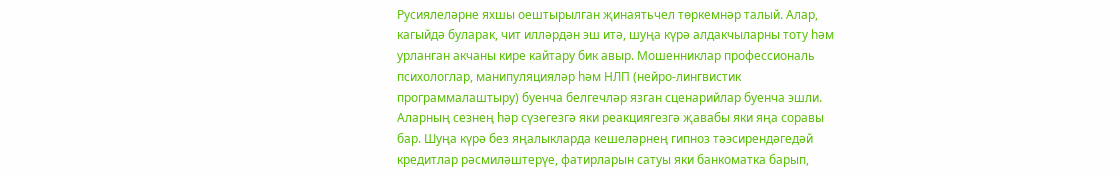Русиялеләрне яхшы оештырылган җинаятьчел төркемнәр талый. Алар, кагыйдә буларак, чит илләрдән эш итә, шуңа күрә алдакчыларны тоту һәм урланган акчаны кире кайтару бик авыр. Мошенниклар профессиональ психологлар, манипуляцияләр һәм НЛП (нейро-лингвистик программалаштыру) буенча белгечләр язган сценарийлар буенча эшли. Аларның сезнең һәр сүзегезгә яки реакциягезгә җавабы яки яңа соравы бар. Шуңа күрә без яңалыкларда кешеләрнең гипноз тәэсирендәгедәй кредитлар рәсмиләштерүе, фатирларын сатуы яки банкоматка барып,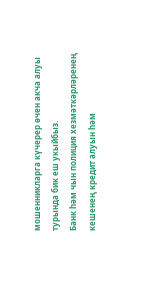мошенникларга күчерер өчен акча алуы турында бик еш укыйбыз.
Банк һәм чын полиция хезмәткәрләренең кешенең кредит алуын һәм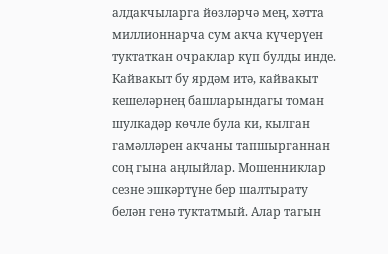алдакчыларга йөзләрчә мең, хәтта миллионнарча сум акча күчерүен туктаткан очраклар күп булды инде. Кайвакыт бу ярдәм итә, кайвакыт кешеләрнең башларындагы томан шулкадәр көчле була ки, кылган гамәлләрен акчаны тапшырганнан соң гына аңлыйлар. Мошенниклар сезне эшкәртүне бер шалтырату белән генә туктатмый. Алар тагын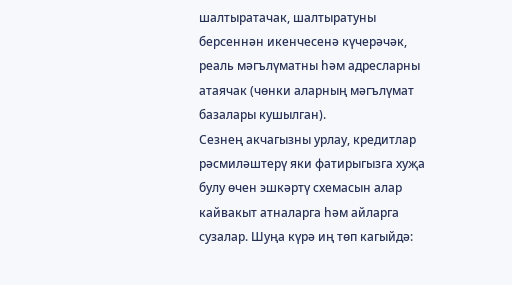шалтыратачак, шалтыратуны берсеннән икенчесенә күчерәчәк, реаль мәгълүматны һәм адресларны атаячак (чөнки аларның мәгълүмат базалары кушылган).
Сезнең акчагызны урлау, кредитлар рәсмиләштерү яки фатирыгызга хуҗа булу өчен эшкәртү схемасын алар кайвакыт атналарга һәм айларга сузалар. Шуңа күрә иң төп кагыйдә: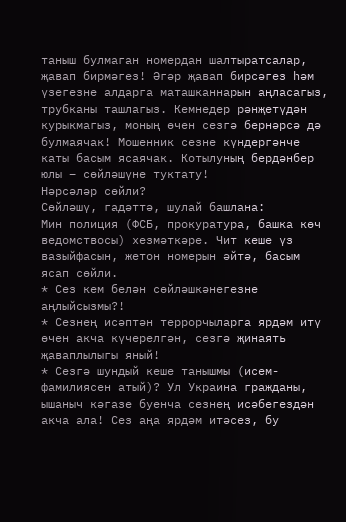таныш булмаган номердан шалтыратсалар, җавап бирмәгез! Әгәр җавап бирсәгез һәм үзегезне алдарга маташканнарын аңласагыз, трубканы ташлагыз. Кемнедер рәнҗетүдән курыкмагыз, моның өчен сезгә бернәрсә дә булмаячак! Мошенник сезне күндергәнче каты басым ясаячак. Котылуның бердәнбер юлы – сөйләшүне туктату!
Нәрсәләр сөйли?
Сөйләшү, гадәттә, шулай башлана:
Мин полиция (ФСБ, прокуратура, башка көч ведомствосы) хезмәткәре. Чит кеше үз вазыйфасын, жетон номерын әйтә, басым ясап сөйли.
* Сез кем белән сөйләшкәнегезне аңлыйсызмы?!
* Сезнең исәптән террорчыларга ярдәм итү өчен акча күчерелгән, сезгә җинаять җаваплылыгы яный!
* Сезгә шундый кеше танышмы (исем-фамилиясен атый)? Ул Украина гражданы, ышаныч кәгазе буенча сезнең исәбегездән акча ала! Сез аңа ярдәм итәсез, бу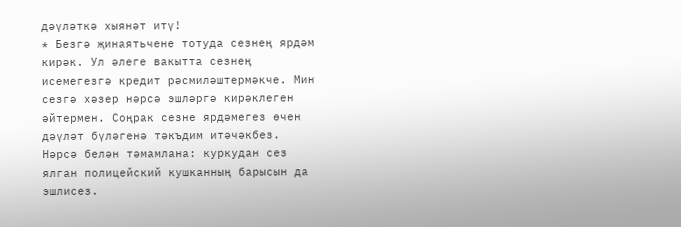дәүләткә хыянәт итү!
* Безгә җинаятьчене тотуда сезнең ярдәм кирәк. Ул әлеге вакытта сезнең исемегезгә кредит рәсмиләштермәкче. Мин сезгә хәзер нәрсә эшләргә кирәклеген әйтермен. Соңрак сезне ярдәмегез өчен дәүләт бүләгенә тәкъдим итәчәкбез.
Нәрсә белән тәмамлана: куркудан сез ялган полицейский кушканның барысын да эшлисез.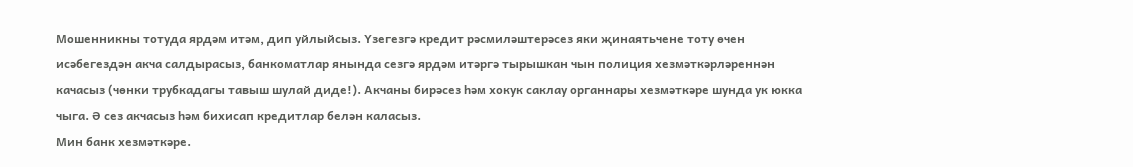Мошенникны тотуда ярдәм итәм, дип уйлыйсыз. Үзегезгә кредит рәсмиләштерәсез яки җинаятьчене тоту өчен исәбегездән акча салдырасыз, банкоматлар янында сезгә ярдәм итәргә тырышкан чын полиция хезмәткәрләреннән качасыз (чөнки трубкадагы тавыш шулай диде!). Акчаны бирәсез һәм хокук саклау органнары хезмәткәре шунда ук юкка чыга. Ә сез акчасыз һәм бихисап кредитлар белән каласыз.
Мин банк хезмәткәре.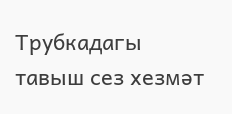Трубкадагы тавыш сез хезмәт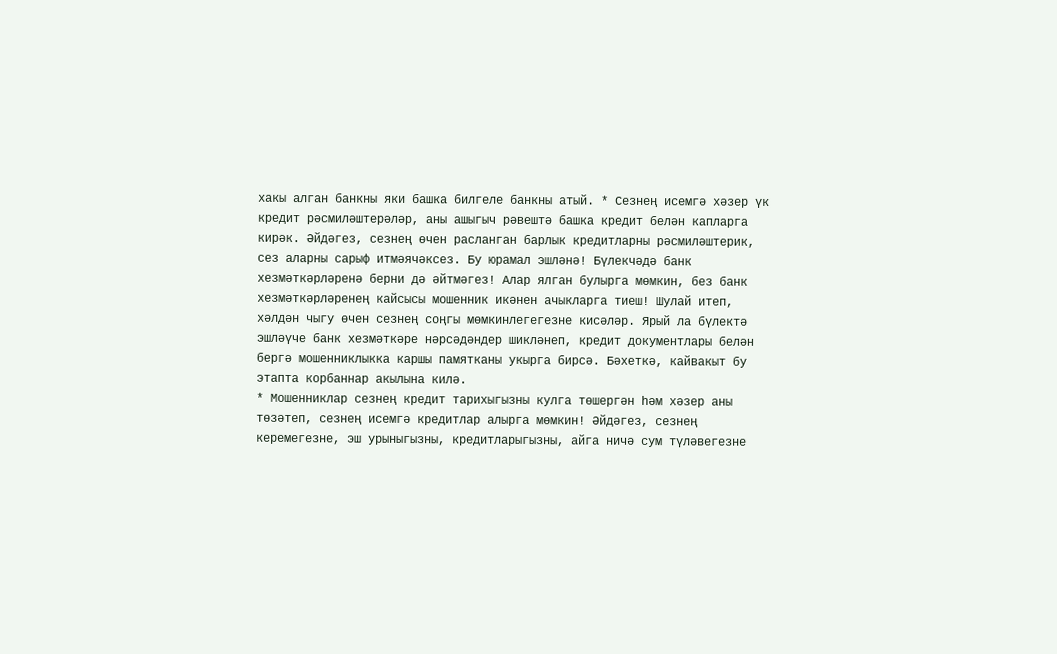хакы алган банкны яки башка билгеле банкны атый. * Сезнең исемгә хәзер үк кредит рәсмиләштерәләр, аны ашыгыч рәвештә башка кредит белән капларга кирәк. Әйдәгез, сезнең өчен расланган барлык кредитларны рәсмиләштерик, сез аларны сарыф итмәячәксез. Бу юрамал эшләнә! Бүлекчәдә банк хезмәткәрләренә берни дә әйтмәгез! Алар ялган булырга мөмкин, без банк хезмәткәрләренең кайсысы мошенник икәнен ачыкларга тиеш! Шулай итеп, хәлдән чыгу өчен сезнең соңгы мөмкинлегегезне кисәләр. Ярый ла бүлектә эшләүче банк хезмәткәре нәрсәдәндер шикләнеп, кредит документлары белән бергә мошенниклыкка каршы памятканы укырга бирсә. Бәхеткә, кайвакыт бу этапта корбаннар акылына килә.
* Мошенниклар сезнең кредит тарихыгызны кулга төшергән һәм хәзер аны төзәтеп, сезнең исемгә кредитлар алырга мөмкин! Әйдәгез, сезнең керемегезне, эш урыныгызны, кредитларыгызны, айга ничә сум түләвегезне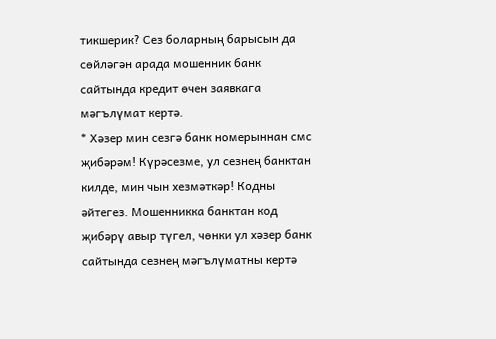тикшерик? Сез боларның барысын да сөйләгән арада мошенник банк сайтында кредит өчен заявкага мәгълүмат кертә.
* Хәзер мин сезгә банк номерыннан смс җибәрәм! Күрәсезме, ул сезнең банктан килде, мин чын хезмәткәр! Кодны әйтегез. Мошенникка банктан код җибәрү авыр түгел, чөнки ул хәзер банк сайтында сезнең мәгълүматны кертә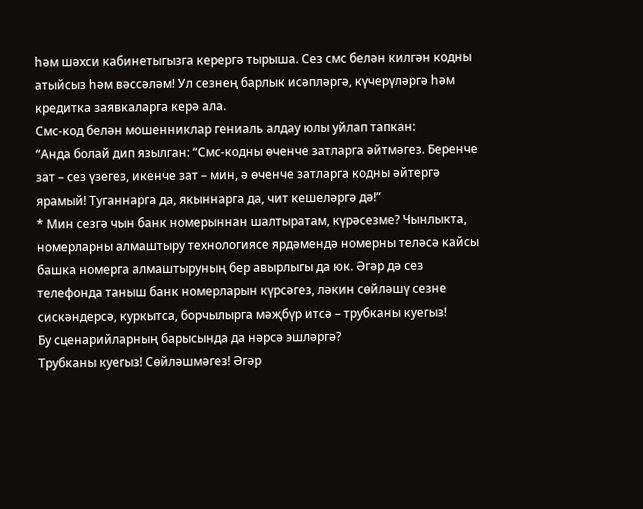һәм шәхси кабинетыгызга керергә тырыша. Сез смс белән килгән кодны атыйсыз һәм вәссәләм! Ул сезнең барлык исәпләргә, күчерүләргә һәм кредитка заявкаларга керә ала.
Смс-код белән мошенниклар гениаль алдау юлы уйлап тапкан:
“Анда болай дип язылган: “Смс-кодны өченче затларга әйтмәгез. Беренче зат – сез үзегез, икенче зат – мин, ә өченче затларга кодны әйтергә ярамый! Туганнарга да, якыннарга да, чит кешеләргә дә!”
* Мин сезгә чын банк номерыннан шалтыратам, күрәсезме? Чынлыкта, номерларны алмаштыру технологиясе ярдәмендә номерны теләсә кайсы башка номерга алмаштыруның бер авырлыгы да юк. Әгәр дә сез телефонда таныш банк номерларын күрсәгез, ләкин сөйләшү сезне сискәндерсә, куркытса, борчылырга мәҗбүр итсә – трубканы куегыз!
Бу сценарийларның барысында да нәрсә эшләргә?
Трубканы куегыз! Сөйләшмәгез! Әгәр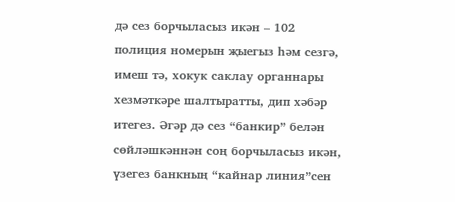дә сез борчыласыз икән – 102 полиция номерын җыегыз һәм сезгә, имеш тә, хокук саклау органнары хезмәткәре шалтыратты, дип хәбәр итегез. Әгәр дә сез “банкир” белән сөйләшкәннән соң борчыласыз икән, үзегез банкның “кайнар линия”сен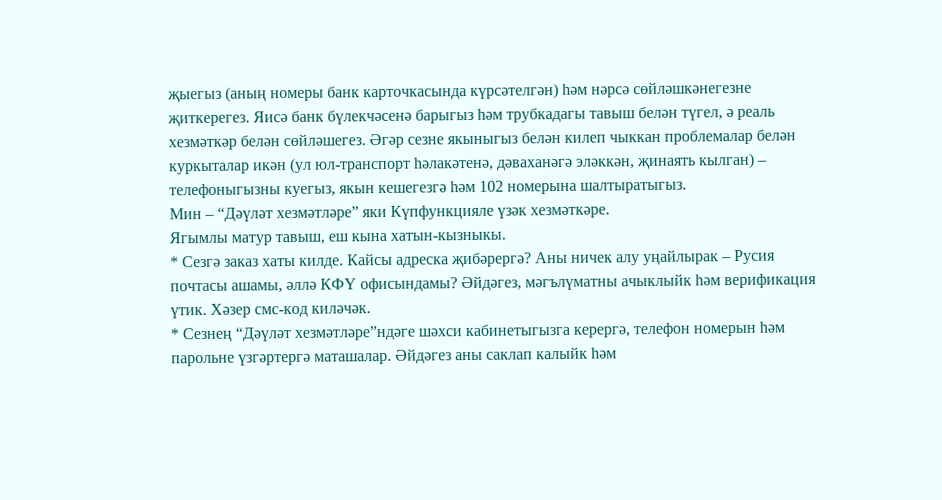җыегыз (аның номеры банк карточкасында күрсәтелгән) һәм нәрсә сөйләшкәнегезне җиткерегез. Яисә банк бүлекчәсенә барыгыз һәм трубкадагы тавыш белән түгел, ә реаль хезмәткәр белән сөйләшегез. Әгәр сезне якыныгыз белән килеп чыккан проблемалар белән куркыталар икән (ул юл-транспорт һәлакәтенә, дәваханәгә эләккән, җинаять кылган) – телефоныгызны куегыз, якын кешегезгә һәм 102 номерына шалтыратыгыз.
Мин – “Дәүләт хезмәтләре” яки Күпфункцияле үзәк хезмәткәре.
Ягымлы матур тавыш, еш кына хатын-кызныкы.
* Сезгә заказ хаты килде. Кайсы адреска җибәрергә? Аны ничек алу уңайлырак – Русия почтасы ашамы, әллә КФҮ офисындамы? Әйдәгез, мәгълүматны ачыклыйк һәм верификация үтик. Хәзер смс-код киләчәк.
* Сезнең “Дәүләт хезмәтләре”ндәге шәхси кабинетыгызга керергә, телефон номерын һәм парольне үзгәртергә маташалар. Әйдәгез аны саклап калыйк һәм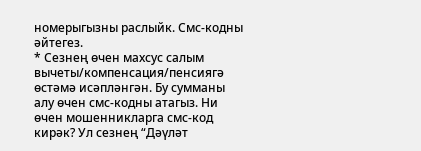номерыгызны раслыйк. Смс-кодны әйтегез.
* Сезнең өчен махсус салым вычеты/компенсация/пенсиягә өстәмә исәпләнгән. Бу сумманы алу өчен смс-кодны атагыз. Ни өчен мошенникларга смс-код кирәк? Ул сезнең “Дәүләт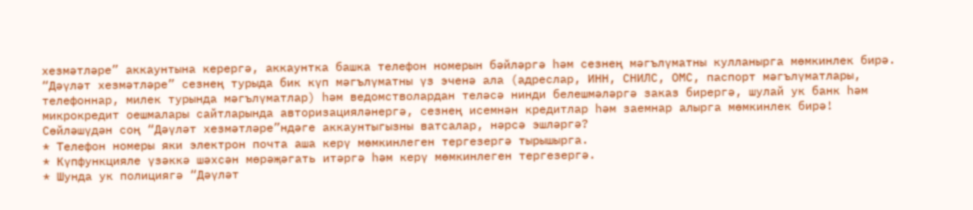хезмәтләре” аккаунтына керергә, аккаунтка башка телефон номерын бәйләргә һәм сезнең мәгълүматны кулланырга мөмкинлек бирә. “Дәүләт хезмәтләре” сезнең турыда бик күп мәгълүматны үз эченә ала (адреслар, ИНН, СНИЛС, ОМС, паспорт мәгълүматлары, телефоннар, милек турында мәгълүматлар) һәм ведомстволардан теләсә нинди белешмәләргә заказ бирергә, шулай ук банк һәм микрокредит оешмалары сайтларында авторизацияләнергә, сезнең исемнән кредитлар һәм заемнар алырга мөмкинлек бирә!
Сөйләшүдән соң “Дәүләт хезмәтләре”ндәге аккаунтыгызны ватсалар, нәрсә эшләргә?
* Телефон номеры яки электрон почта аша керү мөмкинлеген тергезергә тырышырга.
* Күпфункцияле үзәккә шәхсән мөрәҗәгать итәргә һәм керү мөмкинлеген тергезергә.
* Шунда ук полициягә “Дәүләт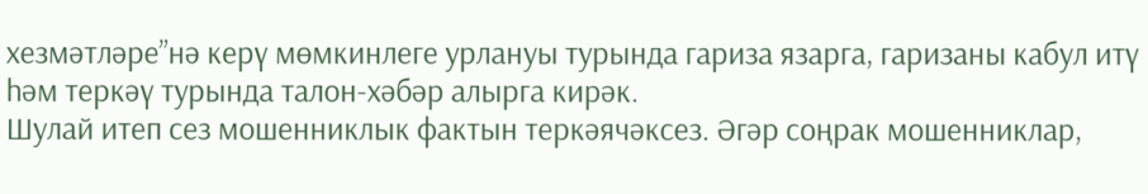хезмәтләре”нә керү мөмкинлеге урлануы турында гариза язарга, гаризаны кабул итү һәм теркәү турында талон-хәбәр алырга кирәк.
Шулай итеп сез мошенниклык фактын теркәячәксез. Әгәр соңрак мошенниклар,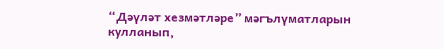“Дәүләт хезмәтләре” мәгълүматларын кулланып,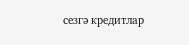сезгә кредитлар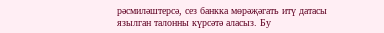рәсмиләштерсә, сез банкка мөрәҗәгать итү датасы язылган талонны күрсәтә аласыз. Бу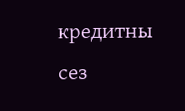кредитны сез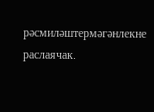рәсмиләштермәгәнлекне раслаячак.